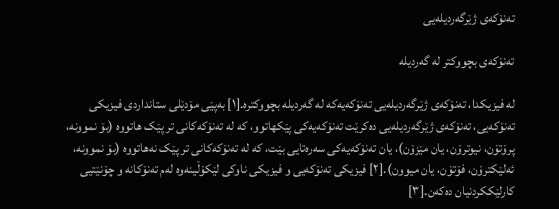تەنۆکەی ژێرگەردیلەیی

تەنۆکەی بچووکتر لە گەردیلە

لە فیزیکدا، تەنۆکەی ژێرگەردیلەیی تەنۆکەیەکە لە گەردیلە بچووکترە.[١] بەپێی مۆدێلی ستانداردی فیزیکی تەنۆکەیی، تەنۆکەی ژێرگەردیلەیی دەکرێت تەنۆکەیەکی پێکھاتوو، کە لە تەنۆکەکانی تر پێک ھاتووە (بۆ نموونە، پرۆتۆن، نیوترۆن، یان مێزۆن)، یان تەنۆکەیەکی سەرەتایی بێت، کە لە تەنۆکەکانی تر پێک نەھاتووە (بۆ نموونە، ئەلێکترۆن، فۆتۆن، یان میوون).[٢] فیزیکی تەنۆکەیی و فیزیکی ناوکی لێکۆڵینەوە لەم تەنۆکانە و چۆنێتیی کارلێککردنیان دەکەن.[٣]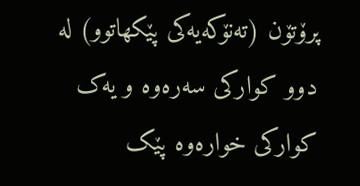پرۆتۆن (تەنۆکەیەکی پێکھاتوو) لە دوو کوارکی سەرەوە و یەک کوارکی خوارەوە پێک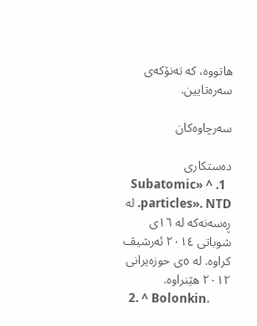ھاتووە، کە تەنۆکەی سەرەتایین.

سەرچاوەکان

دەستکاری
  1. ^ «Subatomic particles». NTD. لە ڕەسەنەکە لە ١٦ی شوباتی ٢٠١٤ ئەرشیڤ کراوە. لە ٥ی حوزەیرانی ٢٠١٢ ھێنراوە.
  2. ^ Bolonkin،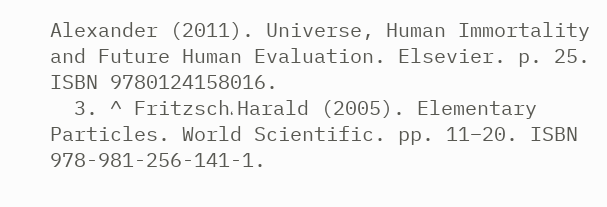Alexander (2011). Universe, Human Immortality and Future Human Evaluation. Elsevier. p. 25. ISBN 9780124158016.
  3. ^ Fritzsch، Harald (2005). Elementary Particles. World Scientific. pp. 11–20. ISBN 978-981-256-141-1.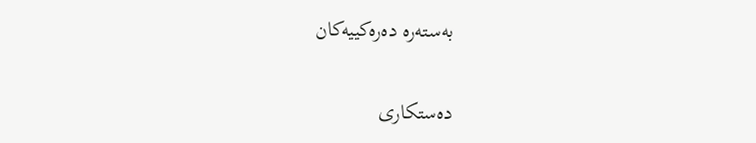بەستەرە دەرەکییەکان

دەستکاری